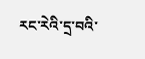རང་རེའི་དྲ་བའི་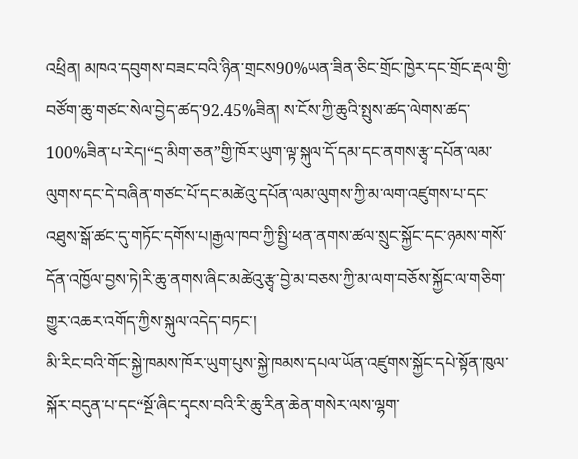འཕྲིན། མཁའ་དབུགས་བཟང་བའི་ཉིན་གྲངས90%ཡན་ཟིན་ཅིང་གྲོང་ཁྱེར་དང་གྲོང་རྡལ་གྱི་བཙོག་ཆུ་གཙང་སེལ་བྱེད་ཚད་92.45%ཟིན། ས་ངོས་ཀྱི་ཆུའི་སྤུས་ཚད་ལེགས་ཚད་100%ཟིན་པ་རེད།“དྲ་མིག་ཅན”གྱི་ཁོར་ཡུག་ལྟ་སྐུལ་དོ་དམ་དང་ནགས་རྩྭ་དཔོན་ལམ་ལུགས་དང་དེ་བཞིན་གཙང་པོ་དང་མཚེའུ་དཔོན་ལམ་ལུགས་ཀྱི་མ་ལག་འཛུགས་པ་དང་འཐུས་སྒོ་ཚང་དུ་གཏོང་དགོས་པ།རྒྱལ་ཁབ་ཀྱི་སྤྱི་ཕན་ནགས་ཚལ་སྲུང་སྐྱོང་དང་ཉམས་གསོ་དོན་འཁྱོལ་བྱས་ཏེ།རི་ཆུ་ནགས་ཞིང་མཚེའུ་རྩྭ་བྱེ་མ་བཅས་ཀྱི་མ་ལག་བཅོས་སྐྱོང་ལ་གཅིག་གྱུར་འཆར་འགོད་ཀྱིས་སྐུལ་འདེད་བཏང་།
མི་རིང་བའི་གོང་སྐྱེ་ཁམས་ཁོར་ཡུག་པུས་སྐྱེ་ཁམས་དཔལ་ཡོན་འཛུགས་སྐྱོང་དཔེ་སྟོན་ཁུལ་སྐོར་བདུན་པ་དང“སྔོ་ཞིང་དྭངས་བའི་རི་ཆུ་རིན་ཆེན་གསེར་ལས་ལྷག་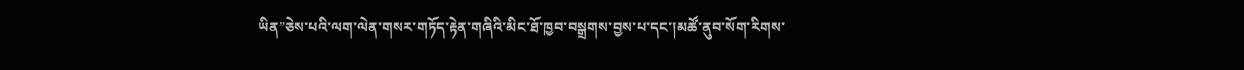ཡིན”ཅེས་པའི་ལག་ལེན་གསར་གཏོད་རྟེན་གཞིའི་མིང་ཐོ་ཁྱབ་བསྒྲགས་བྱས་པ་དང་།མཚོ་ནུབ་སོག་རིགས་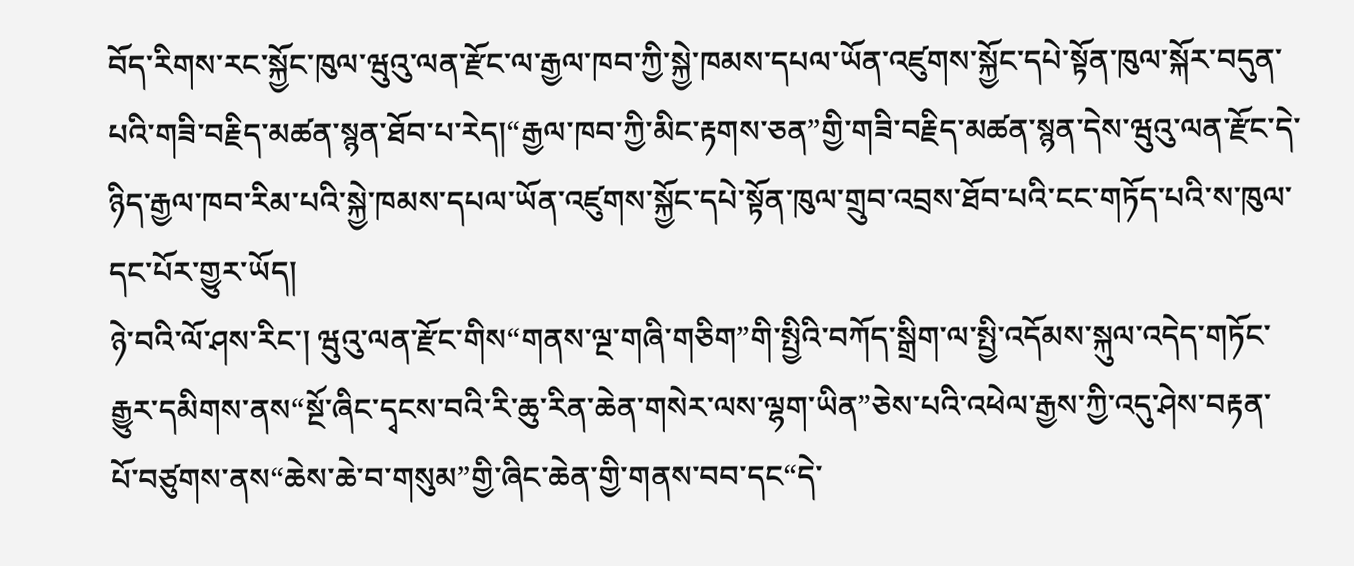བོད་རིགས་རང་སྐྱོང་ཁུལ་ཝུའུ་ལན་རྫོང་ལ་རྒྱལ་ཁབ་ཀྱི་སྐྱེ་ཁམས་དཔལ་ཡོན་འཛུགས་སྐྱོང་དཔེ་སྟོན་ཁུལ་སྐོར་བདུན་པའི་གཟི་བརྗིད་མཚན་སྙན་ཐོབ་པ་རེད།“རྒྱལ་ཁབ་ཀྱི་མིང་རྟགས་ཅན”གྱི་གཟི་བརྗིད་མཚན་སྙན་དེས་ཝུའུ་ལན་རྫོང་དེ་ཉིད་རྒྱལ་ཁབ་རིམ་པའི་སྐྱེ་ཁམས་དཔལ་ཡོན་འཛུགས་སྐྱོང་དཔེ་སྟོན་ཁུལ་གྲུབ་འབྲས་ཐོབ་པའི་ངང་གཏོད་པའི་ས་ཁུལ་དང་པོར་གྱུར་ཡོད།
ཉེ་བའི་ལོ་ཤས་རིང་། ཝུའུ་ལན་རྫོང་གིས“གནས་ལྔ་གཞི་གཅིག”གི་སྤྱིའི་བཀོད་སྒྲིག་ལ་སྤྱི་འདོམས་སྐུལ་འདེད་གཏོང་རྒྱུར་དམིགས་ནས“སྔོ་ཞིང་དྭངས་བའི་རི་ཆུ་རིན་ཆེན་གསེར་ལས་ལྷག་ཡིན”ཅེས་པའི་འཕེལ་རྒྱས་ཀྱི་འདུ་ཤེས་བརྟན་པོ་བཙུགས་ནས“ཆེས་ཆེ་བ་གསུམ”གྱི་ཞིང་ཆེན་གྱི་གནས་བབ་དང“དེ་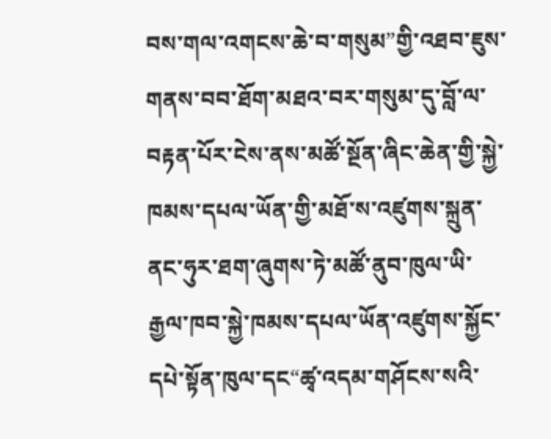བས་གལ་འགངས་ཆེ་བ་གསུམ”གྱི་འཐབ་ཇུས་གནས་བབ་ཐོག་མཐའ་བར་གསུམ་དུ་བློ་ལ་བརྟན་པོར་ངེས་ནས་མཚོ་སྔོན་ཞིང་ཆེན་གྱི་སྐྱེ་ཁམས་དཔལ་ཡོན་གྱི་མཐོ་ས་འཛུགས་སྐྲུན་ནང་ཧུར་ཐག་ཞུགས་ཏེ་མཚོ་ནུབ་ཁུལ་ཡི་རྒྱལ་ཁབ་སྐྱེ་ཁམས་དཔལ་ཡོན་འཛུགས་སྐྱོང་དཔེ་སྟོན་ཁུལ་དང“ཚྭ་འདམ་གཤོངས་སའི་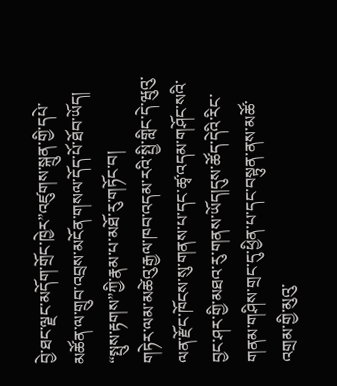བྱེ་ཐང་ལྗང་མདོག་གྲོང་ཁྱེར”འཛུགས་སྐྲུན་གྱི་དཔེ་མཚོན་ལ་གྲུབ་འབྲས་མངོན་གསལ་དོད་པོ་ཐོབ་ཡོད།
“སྤུས་རྟགས”ཀྱི་རྣམ་པ་མཐོ་རུ་གཏོང་བ།
གཏེར་ལམ་མཚེའུ་རྒྱལ་ཁབ་འདམ་རའི་སྤྱི་གླིང་དེ་ཝུའུ་ལན་རྫོང་ཁོངས་སུ་གནས་པ་དང་ཚྭ་འདམ་གཤོང་སའི་བྱང་ཤར་གྱི་མཐའ་རུ་གནས་ཡོད།དུས་ཚོད་དེའི་རིང་གནམ་གཤིས་གྲང་དུ་ཕྱིན་པ་དང་བསྟུན་ནས་མཚོ་འགྲམ་གྱི་མུའུ་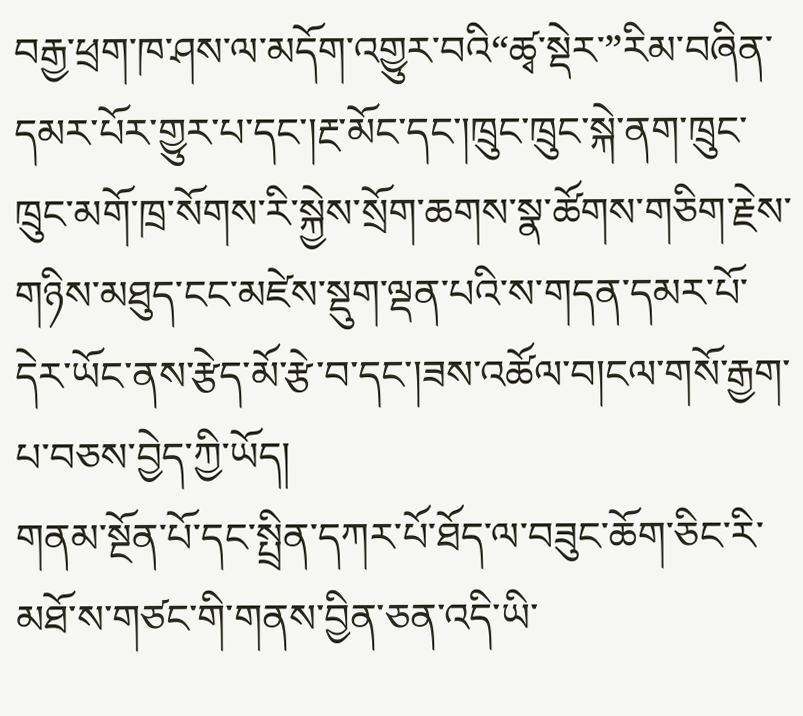བརྒྱ་ཕྲག་ཁ་ཤས་ལ་མདོག་འགྱུར་བའི“ཚྭ་སྡེར་”རིམ་བཞིན་དམར་པོར་གྱུར་པ་དང་།རྔ་མོང་དང་།ཁྲུང་ཁྲུང་སྐེ་ནག་ཁྲུང་ཁྲུང་མགོ་ཁྲ་སོགས་རི་སྐྱེས་སྲོག་ཆགས་སྣ་ཚོགས་གཅིག་རྗེས་གཉིས་མཐུད་ངང་མཛེས་སྡུག་ལྡན་པའི་ས་གདན་དམར་པོ་དེར་ཡོང་ནས་རྩེད་མོ་རྩེ་བ་དང་།ཟས་འཚོལ་བ།ངལ་གསོ་རྒྱག་པ་བཅས་བྱེད་ཀྱི་ཡོད།
གནམ་སྔོན་པོ་དང་སྤྲིན་དཀར་པོ་ཐོད་ལ་བཟུང་ཆོག་ཅིང་རི་མཐོ་ས་གཙང་གི་གནས་བྱིན་ཅན་འདི་ཡི་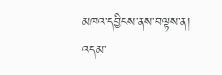མཁའ་དབྱིངས་ནས་བལྟས་ན། འདམ་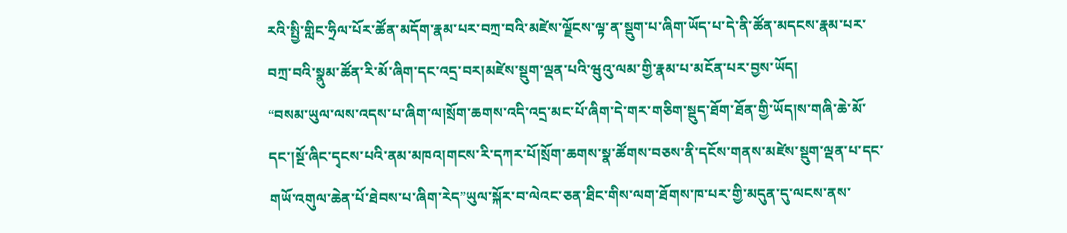རའི་སྤྱི་གླིང་ཧྲིལ་པོར་ཚོན་མདོག་རྣམ་པར་བཀྲ་བའི་མཛེས་ལྗོངས་ལྟ་ན་སྡུག་པ་ཞིག་ཡོད་པ་དེ་ནི་ཚོན་མདངས་རྣམ་པར་བཀྲ་བའི་སྣུམ་ཚོན་རི་མོ་ཞིག་དང་འདྲ་བར།མཛེས་སྡུག་ལྡན་པའི་ཝུའུ་ལམ་གྱི་རྣམ་པ་མངོན་པར་བྱས་ཡོད།
“བསམ་ཡུལ་ལས་འདས་པ་ཞིག་ལ།སྲོག་ཆགས་འདི་འདྲ་མང་པོ་ཞིག་དེ་གར་གཅིག་སྡུད་ཐོག་ཐོན་གྱི་ཡོད།ས་གཞི་ཆེ་མོ་དང་།སྔོ་ཞིང་དྭངས་པའི་ནམ་མཁའ།གངས་རི་དཀར་པོ།སྲོག་ཆགས་སྣ་ཚོགས་བཅས་ནི་དངོས་གནས་མཛེས་སྡུག་ལྡན་པ་དང་གཡོ་འགུལ་ཆེན་པོ་ཐེབས་པ་ཞིག་རེད”ཡུལ་སྐོར་བ་ལེའང་ཅན་ཐིང་གིས་ལག་ཐོགས་ཁ་པར་གྱི་མདུན་དུ་ལངས་ནས་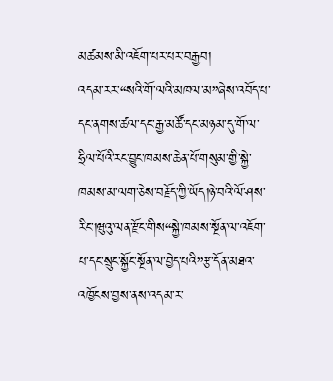མཚམས་མི་འཇོག་པར་པར་བརྒྱབ།
འདམ་རར་“སའི་གོ་ལའི་མཁལ་མ”ཞེས་འབོད་པ་དང་ནགས་ཚལ་དང་རྒྱ་མཚོ་དང་མཉམ་དུ་གོ་ལ་ཧྲིལ་པོའི་རང་བྱུང་ཁམས་ཆེན་པོ་གསུམ་གྱི་སྐྱེ་ཁམས་མ་ལག་ཅེས་བརྗོད་ཀྱི་ཡོད།ཉེ་བའི་ལོ་ཤས་རིང་།ཝུའུ་ལན་རྫོང་གིས“སྐྱེ་ཁམས་སྔོན་ལ་འཇོག་པ་དང་སྲུང་སྐྱོང་སྔོན་ལ་བྱེད་པའི”རྩ་དོན་མཐའ་འཁྱོངས་བྱས་ནས་འདམ་ར་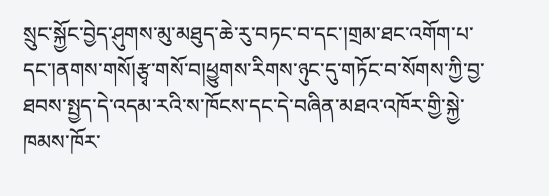སྲུང་སྐྱོང་བྱེད་ཤུགས་མུ་མཐུད་ཆེ་རུ་བཏང་བ་དང་།གྲམ་ཐང་འགོག་པ་དང་།ནགས་གསོ།རྩྭ་གསོ་བ།ཕྱུགས་རིགས་ཉུང་དུ་གཏོང་བ་སོགས་ཀྱི་བྱ་ཐབས་སྤྱད་དེ་འདམ་རའི་ས་ཁོངས་དང་དེ་བཞིན་མཐའ་འཁོར་གྱི་སྐྱེ་ཁམས་ཁོར་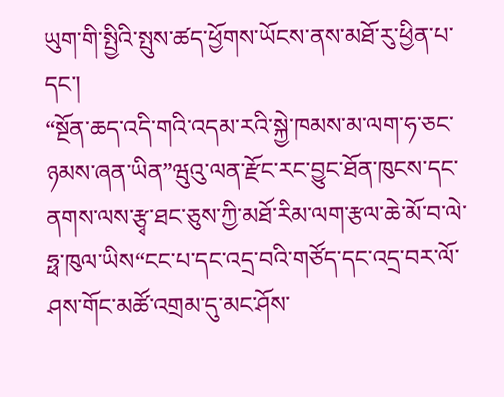ཡུག་གི་སྤྱིའི་སྤུས་ཚད་ཕྱོགས་ཡོངས་ནས་མཐོ་རུ་ཕྱིན་པ་དང་།
“སྔོན་ཆད་འདི་གའི་འདམ་རའི་སྐྱེ་ཁམས་མ་ལག་ཧ་ཅང་ཉམས་ཞན་ཡིན”ཝུའུ་ལན་རྫོང་རང་བྱུང་ཐོན་ཁུངས་དང་ནགས་ལས་རྩྭ་ཐང་ཅུས་ཀྱི་མཐོ་རིམ་ལག་རྩལ་ཆེ་མོ་བ་ལེ་ཧྥ་ཁུལ་ཡིས“ངང་པ་དང་འདྲ་བའི་གཙོད་དང་འདྲ་བར་ལོ་ཤས་གོང་མཚོ་འགྲམ་དུ་མང་ཤོས་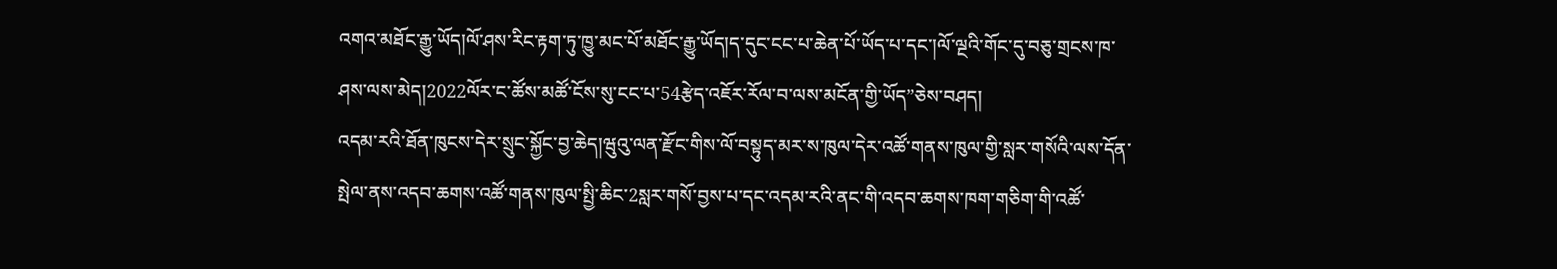འགའ་མཐོང་རྒྱུ་ཡོད།ལོ་ཤས་རིང་རྟག་ཏུ་ཁྱུ་མང་པོ་མཐོང་རྒྱུ་ཡོད།ད་དུང་ངང་པ་ཆེན་པོ་ཡོད་པ་དང་།ལོ་ལྔའི་གོང་དུ་བཅུ་གྲངས་ཁ་ཤས་ལས་མེད།2022ལོར་ང་ཚོས་མཚོ་ངོས་སུ་ངང་པ་54རྩེད་འཇོར་རོལ་བ་ལས་མངོན་གྱི་ཡོད”ཅེས་བཤད།
འདམ་རའི་ཐོན་ཁུངས་དེར་སྲུང་སྐྱོང་བྱ་ཆེད།ཝུའུ་ལན་རྫོང་གིས་ལོ་བསྟུད་མར་ས་ཁུལ་དེར་འཚོ་གནས་ཁུལ་གྱི་སླར་གསོའི་ལས་དོན་སྤེལ་ནས་འདབ་ཆགས་འཚོ་གནས་ཁུལ་སྤྱི་ཆིང་2སླར་གསོ་བྱས་པ་དང་འདམ་རའི་ནང་གི་འདབ་ཆགས་ཁག་གཅིག་གི་འཚོ་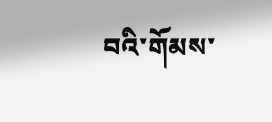བའི་གོམས་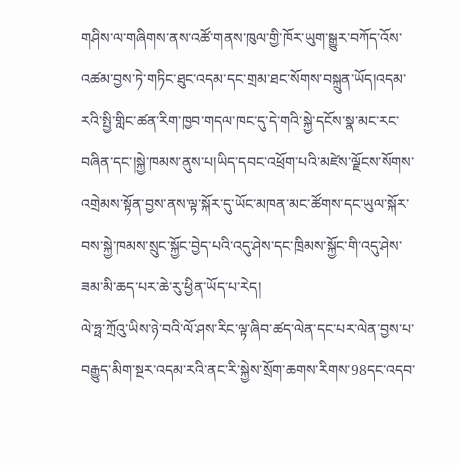གཤིས་ལ་གཞིགས་ནས་འཚོ་གནས་ཁུལ་གྱི་ཁོར་ཡུག་སྒྱུར་བཀོད་འོས་འཚམ་བྱས་ཏེ་གཏིང་ཐུང་འདམ་དང་གྲམ་ཐང་སོགས་བསྐྲུན་ཡོད།འདམ་རའི་སྤྱི་གླིང་ཚན་རིག་ཁྱབ་གདལ་ཁང་དུ་དེ་གའི་སྐྱེ་དངོས་སྣ་མང་རང་བཞིན་དང་།སྐྱེ་ཁམས་ནུས་པ།ཡིད་དབང་འཕྲོག་པའི་མཛེས་ལྗོངས་སོགས་འགྲེམས་སྟོན་བྱས་ནས་ལྟ་སྐོར་དུ་ཡོང་མཁན་མང་ཚོགས་དང་ཡུལ་སྐོར་བས་སྐྱེ་ཁམས་སྲུང་སྐྱོང་བྱེད་པའི་འདུ་ཤེས་དང་ཁྲིམས་སྐྱོང་གི་འདུ་ཤེས་ཟམ་མི་ཆད་པར་ཆེ་རུ་ཕྱིན་ཡོད་པ་རེད།
ལེ་ཧྥ་ཀྲོའུ་ཡིས་ཉེ་བའི་ལོ་ཤས་རིང་ལྟ་ཞིབ་ཚད་ལེན་དང་པར་ལེན་བྱས་པ་བརྒྱུད་མིག་སྔར་འདམ་རའི་ནང་རི་སྐྱེས་སྲོག་ཆགས་རིགས་98དང་འདབ་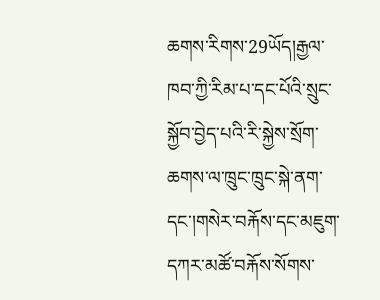ཆགས་རིགས་29ཡོད།རྒྱལ་ཁབ་ཀྱི་རིམ་པ་དང་པོའི་སྲུང་སྐྱོབ་བྱེད་པའི་རི་སྐྱེས་སྲོག་ཆགས་ལ་ཁྲུང་ཁྲུང་སྐེ་ནག་དང་།གསེར་བརྐོས་དང་མཇུག་དཀར་མཚོ་བརྐོས་སོགས་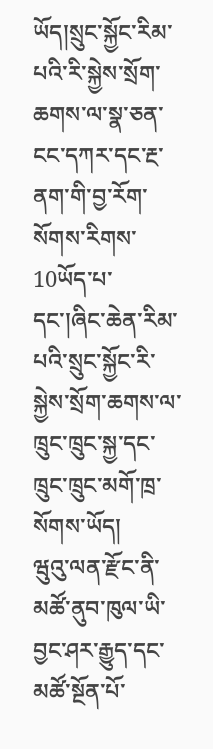ཡོད།སྲུང་སྐྱོང་རིམ་པའི་རི་སྐྱེས་སྲོག་ཆགས་ལ་སྣ་ཅན་ངང་དཀར་དང་རྔ་ནག་གི་བྱ་རོག་སོགས་རིགས་10ཡོད་པ་དང་།ཞིང་ཆེན་རིམ་པའི་སྲུང་སྐྱོང་རི་སྐྱེས་སྲོག་ཆགས་ལ་ཁྲུང་ཁྲུང་སྐྱ་དང་ཁྲུང་ཁྲུང་མགོ་ཁྲ་སོགས་ཡོད།
ཝུའུ་ལན་རྫོང་ནི་མཚོ་ནུབ་ཁུལ་ཡི་བྱང་ཤར་རྒྱུད་དང་མཚོ་སྔོན་པོ་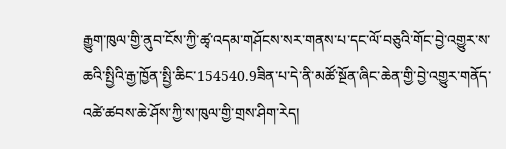རྒྱུག་ཁུལ་གྱི་ནུབ་ངོས་ཀྱི་ཚྭ་འདམ་གཤོངས་སར་གནས་པ་དང་ལོ་བཅུའི་གོང་བྱེ་འགྱུར་ས་ཆའི་སྤྱིའི་རྒྱ་ཁྱོན་སྤྱི་ཆིང་154540.9ཟིན་པ་དེ་ནི་མཚོ་སྔོན་ཞིང་ཆེན་གྱི་བྱེ་འགྱུར་གནོད་འཚེ་ཚབས་ཆེ་ཤོས་ཀྱི་ས་ཁུལ་གྱི་གྲས་ཤིག་རེད།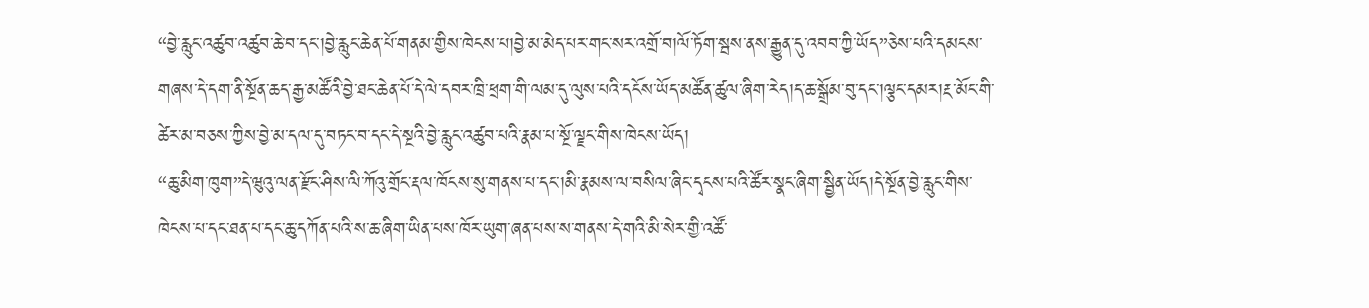“བྱེ་རླུང་འཚུབ་འཚུབ་ཆེ་བ་དང་།བྱེ་རླུང་ཆེན་པོ་གནམ་གྱིས་ཁེངས་པ།བྱེ་མ་མེད་པར་གང་སར་འགྲོ་བ།ལོ་ཏོག་སྦས་ནས་རྒྱུན་དུ་འབབ་ཀྱི་ཡོད”ཅེས་པའི་དམངས་གཞས་དེ་དག་ནི་སྔོན་ཆད་རྒྱ་མཚོའི་བྱེ་ཐང་ཆེན་པོ་དེ་ལེ་དབར་ཁྲི་ཕྲག་གི་ལམ་དུ་ལུས་པའི་དངོས་ཡོད་མཚོན་ཚུལ་ཞིག་རེད།ད་ཆ་སྒྲོམ་བུ་དང་།ལྕང་དམར།རྔ་མོང་གི་ཚེར་མ་བཅས་ཀྱིས་བྱེ་མ་དལ་དུ་བཏང་བ་དང་དེ་སྔའི་བྱེ་རླུང་འཚུབ་པའི་རྣམ་པ་སྔོ་ལྗང་གིས་ཁེངས་ཡོད།
“ཆུ་མིག་ཁུག”དེ་ཝུའུ་ལན་རྫོང་ཤིས་ལི་ཀོའུ་གྲོང་རྡལ་ཁོངས་སུ་གནས་པ་དང་།མི་རྣམས་ལ་བསིལ་ཞིང་དྭངས་པའི་ཚོར་སྣང་ཞིག་སྦྱིན་ཡོད།དེ་སྔོན་བྱེ་རླུང་གིས་ཁེངས་པ་དང་ཐན་པ་དང་ཆུ་དཀོན་པའི་ས་ཆ་ཞིག་ཡིན་པས་ཁོར་ཡུག་ཞན་པས་ས་གནས་དེ་གའི་མི་སེར་གྱི་འཚོ་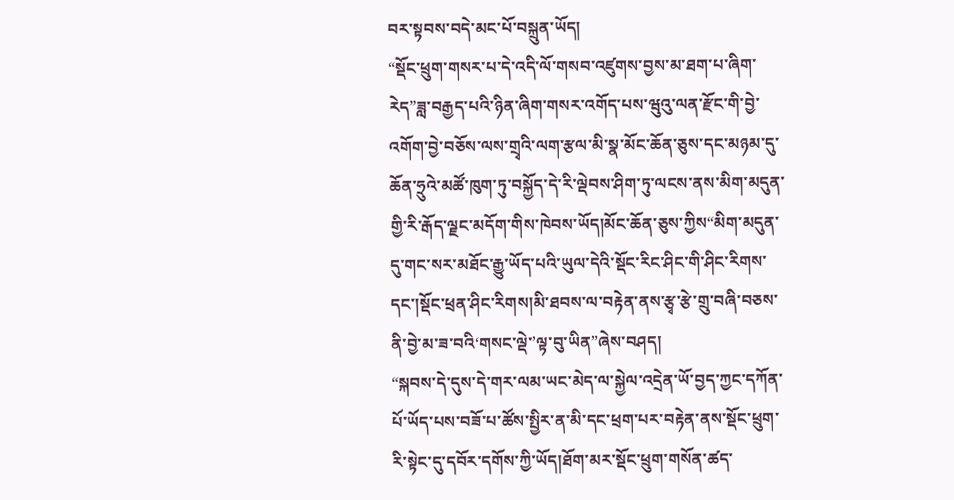བར་སྟབས་བདེ་མང་པོ་བསྐྲུན་ཡོད།
“སྡོང་ཕྲུག་གསར་པ་དེ་འདི་ལོ་གསབ་འཛུགས་བྱས་མ་ཐག་པ་ཞིག་རེད”ཟླ་བརྒྱད་པའི་ཉིན་ཞིག་གསར་འགོད་པས་ཝུའུ་ལན་རྫོང་གི་བྱེ་འགོག་བྱེ་བཅོས་ལས་གྲྭའི་ལག་རྩལ་མི་སྣ་མོང་ཆོན་ཅུས་དང་མཉམ་དུ་ཆོན་ཧྲུའེ་མཚོ་ཁུག་ཏུ་བསྐྱོད་དེ་རི་ལྡེབས་ཤིག་ཏུ་ལངས་ནས་མིག་མདུན་གྱི་རི་རྒོད་ལྗང་མདོག་གིས་ཁེབས་ཡོད།མོང་ཆོན་ཅུས་ཀྱིས“མིག་མདུན་དུ་གང་སར་མཐོང་རྒྱུ་ཡོད་པའི་ཡུལ་དེའི་སྡོང་རིང་ཤིང་གི་ཤིང་རིགས་དང་།སྡོང་ཕྲན་ཤིང་རིགས།མི་ཐབས་ལ་བརྟེན་ནས་རྩྭ་རྩེ་གྲུ་བཞི་བཅས་ནི་བྱེ་མ་ཟ་བའི‘གསང་ལྡེ་’ལྟ་བུ་ཡིན”ཞེས་བཤད།
“སྐབས་དེ་དུས་དེ་གར་ལམ་ཡང་མེད་ལ་སྐྱེལ་འདྲེན་ཡོ་བྱད་ཀྱང་དཀོན་པོ་ཡོད་པས་བཟོ་པ་ཚོས་སྤྱིར་ན་མི་དང་ཕྲག་པར་བརྟེན་ནས་སྡོང་ཕྲུག་རི་སྟེང་དུ་དབོར་དགོས་ཀྱི་ཡོད།ཐོག་མར་སྡོང་ཕྲུག་གསོན་ཚད་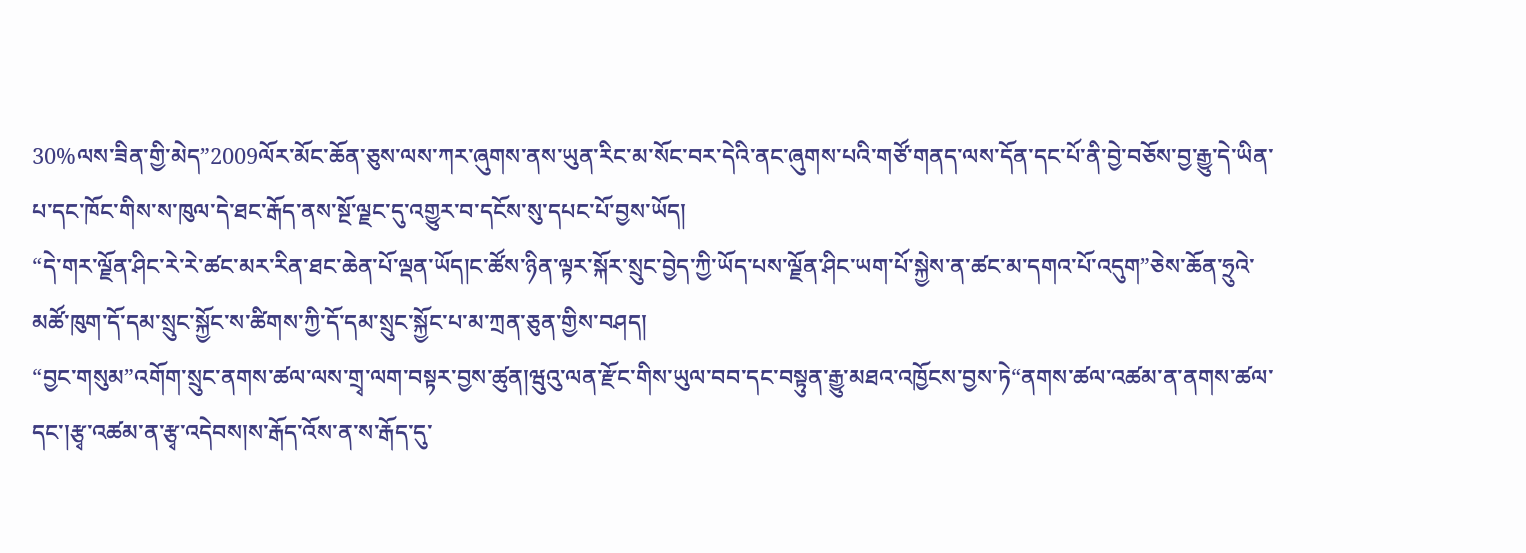30%ལས་ཟིན་གྱི་མེད”2009ལོར་མོང་ཆོན་ཅུས་ལས་ཀར་ཞུགས་ནས་ཡུན་རིང་མ་སོང་བར་དེའི་ནང་ཞུགས་པའི་གཙོ་གནད་ལས་དོན་དང་པོ་ནི་བྱེ་བཅོས་བྱ་རྒྱུ་དེ་ཡིན་པ་དང་ཁོང་གིས་ས་ཁུལ་དེ་ཐང་རྒོད་ནས་སྔོ་ལྗང་དུ་འགྱུར་བ་དངོས་སུ་དཔང་པོ་བྱས་ཡོད།
“དེ་གར་ལྗོན་ཤིང་རེ་རེ་ཚང་མར་རིན་ཐང་ཆེན་པོ་ལྡན་ཡོད།ང་ཚོས་ཉིན་ལྟར་སྐོར་སྲུང་བྱེད་ཀྱི་ཡོད་པས་ལྗོན་ཤིང་ཡག་པོ་སྐྱེས་ན་ཚང་མ་དགའ་པོ་འདུག”ཅེས་ཆོན་ཧྲུའེ་མཚོ་ཁུག་དོ་དམ་སྲུང་སྐྱོང་ས་ཚིགས་ཀྱི་དོ་དམ་སྲུང་སྐྱོང་པ་མ་ཀྲན་ཅུན་གྱིས་བཤད།
“བྱང་གསུམ”འགོག་སྲུང་ནགས་ཚལ་ལས་གྲྭ་ལག་བསྟར་བྱས་ཚུན།ཝུའུ་ལན་རྫོང་གིས་ཡུལ་བབ་དང་བསྟུན་རྒྱུ་མཐའ་འཁྱོངས་བྱས་ཏེ“ནགས་ཚལ་འཚམ་ན་ནགས་ཚལ་དང་།རྩྭ་འཚམ་ན་རྩྭ་འདེབས།ས་རྒོད་འོས་ན་ས་རྒོད་དུ་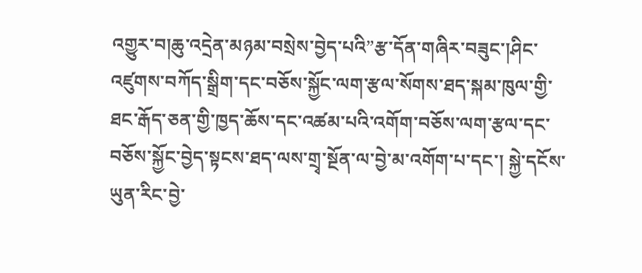འགྱུར་བ།ཆུ་འདྲེན་མཉམ་བསྲེས་བྱེད་པའི”རྩ་དོན་གཞིར་བཟུང་།ཤིང་འཛུགས་བཀོད་སྒྲིག་དང་བཅོས་སྐྱོང་ལག་རྩལ་སོགས་ཐད་སྐམ་ཁུལ་གྱི་ཐང་རྒོད་ཅན་གྱི་ཁྱད་ཆོས་དང་འཚམ་པའི་འགོག་བཅོས་ལག་རྩལ་དང་བཅོས་སྐྱོང་བྱེད་སྟངས་ཐད་ལས་གྲྭ་སྔོན་ལ་བྱེ་མ་འགོག་པ་དང་། སྐྱེ་དངོས་ཡུན་རིང་བྱེ་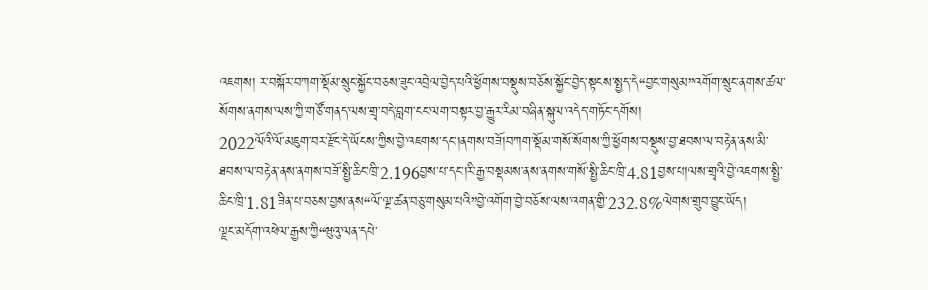འཇགས། ར་བསྐོར་བཀག་སྡོམ་སྲུང་སྐྱོང་བཅས་ཟུང་འབྲེལ་བྱེད་པའི་ཕྱོགས་བསྡུས་བཅོས་སྐྱོང་བྱེད་སྟངས་སྤྱད་དེ“བྱང་གསུམ”འགོག་སྲུང་ནགས་ཚལ་སོགས་ནགས་ལས་ཀྱི་གཙོ་གནད་ལས་གྲྭ་བདེ་བླག་ངང་ལག་བསྟར་བྱ་རྒྱུར་རིམ་བཞིན་སྐུལ་འདེད་གཏོང་དགོས།
2022ལོའི་ལོ་མཇུག་བར་རྫོང་དེ་ཡོངས་ཀྱིས་བྱེ་འཇགས་དང་།ནགས་བཟོ།བཀག་སྡོམ་གསོ་སོགས་ཀྱི་ཕྱོགས་བསྡུས་བྱ་ཐབས་ལ་བརྟེན་ནས་མི་ཐབས་ལ་བརྟེན་ནས་ནགས་བཟོ་སྤྱི་ཆིང་ཁྲི་2.196བྱས་པ་དང་།རི་རྒྱ་བསྡམས་ནས་ནགས་གསོ་སྤྱི་ཆིང་ཁྲི་4.81བྱས་པ།ལས་གྲྭའི་བྱེ་འཇགས་སྤྱི་ཆིང་ཁྲི་1.81ཟིན་པ་བཅས་བྱས་ནས“ལོ་ལྔ་ཚན་བཅུ་གསུམ་པའི”བྱེ་འགོག་བྱེ་བཅོས་ལས་འགན་གྱི་232.8%ལེགས་གྲུབ་བྱུང་ཡོད།
ལྗང་མདོག་འཕེལ་རྒྱས་ཀྱི“ཝུའུ་ལན་དཔེ་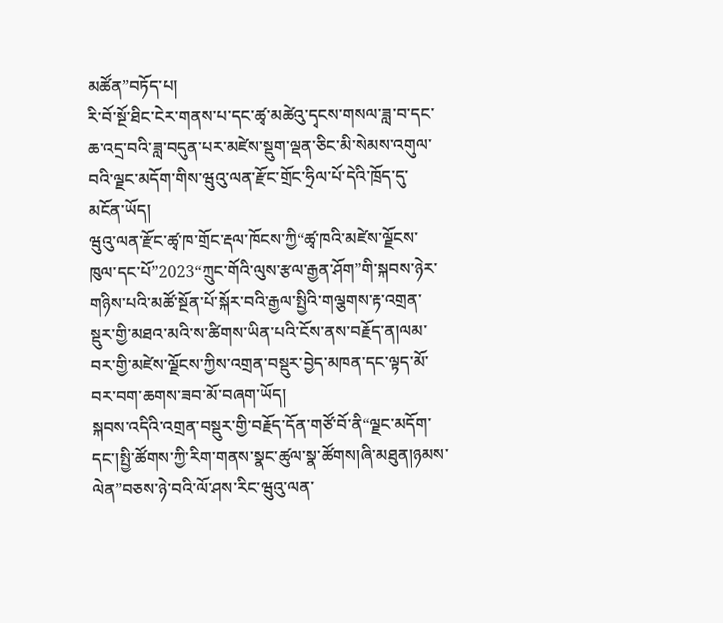མཚོན”བཏོད་པ།
རི་བོ་སྔོ་ཐིང་ངེར་གནས་པ་དང་ཚྭ་མཚེའུ་དྭངས་གསལ་ཟླ་བ་དང་ཆ་འདྲ་བའི་ཟླ་བདུན་པར་མཛེས་སྡུག་ལྡན་ཅིང་མི་སེམས་འགུལ་བའི་ལྗང་མདོག་གིས་ཝུའུ་ལན་རྫོང་གྲོང་ཧྲིལ་པོ་དེའི་ཁྲོད་དུ་མངོན་ཡོད།
ཝུའུ་ལན་རྫོང་ཚྭ་ཁ་གྲོང་རྡལ་ཁོངས་ཀྱི“ཚྭ་ཁའི་མཛེས་ལྗོངས་ཁུལ་དང་པོ”2023“ཀྲུང་གོའི་ལུས་རྩལ་རྒྱན་ཤོག”གི་སྐབས་ཉེར་གཉིས་པའི་མཚོ་སྔོན་པོ་སྐོར་བའི་རྒྱལ་སྤྱིའི་གལྕགས་རྟ་འགྲན་སྡུར་གྱི་མཐའ་མའི་ས་ཚིགས་ཡིན་པའི་ངོས་ནས་བརྗོད་ན།ལམ་བར་གྱི་མཛེས་ལྗོངས་ཀྱིས་འགྲན་བསྡུར་བྱེད་མཁན་དང་ལྟད་མོ་བར་བག་ཆགས་ཟབ་མོ་བཞག་ཡོད།
སྐབས་འདིའི་འགྲན་བསྡུར་གྱི་བརྗོད་དོན་གཙོ་བོ་ནི“ལྗང་མདོག་དང་།སྤྱི་ཚོགས་ཀྱི་རིག་གནས་སྣང་ཚུལ་སྣ་ཚོགས།ཞི་མཐུན།ཉམས་ལེན”བཅས་ཉེ་བའི་ལོ་ཤས་རིང་ཝུའུ་ལན་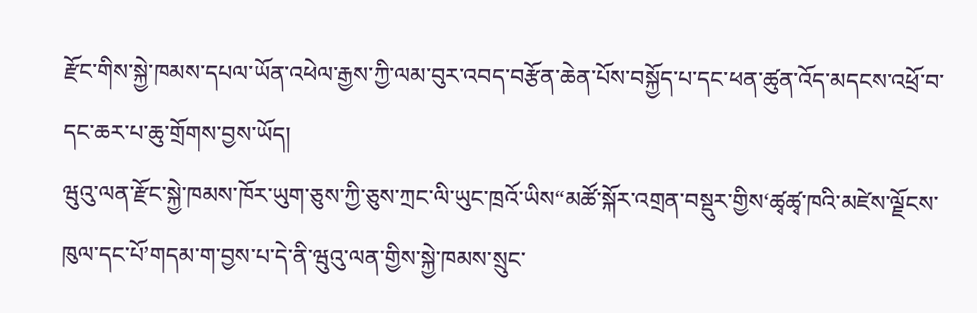རྫོང་གིས་སྐྱེ་ཁམས་དཔལ་ཡོན་འཕེལ་རྒྱས་ཀྱི་ལམ་བུར་འབད་བརྩོན་ཆེན་པོས་བསྐྱོད་པ་དང་ཕན་ཚུན་འོད་མདངས་འཕྲོ་བ་དང་ཆར་པ་ཆུ་གྲོགས་བྱས་ཡོད།
ཝུའུ་ལན་རྫོང་སྐྱེ་ཁམས་ཁོར་ཡུག་ཅུས་ཀྱི་ཅུས་ཀྲང་ལི་ཡུང་ཁྲའོ་ཡིས“མཚོ་སྐོར་འགྲན་བསྡུར་གྱིས‘ཚྭཚྭ་ཁའི་མཛེས་ལྗོངས་ཁུལ་དང་པོ’གདམ་ག་བྱས་པ་དེ་ནི་ཝུའུ་ལན་གྱིས་སྐྱེ་ཁམས་སྲུང་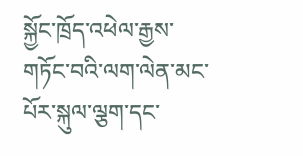སྐྱོང་ཁྲོད་འཕེལ་རྒྱས་གཏོང་བའི་ལག་ལེན་མང་པོར་སྐུལ་ལྕག་དང་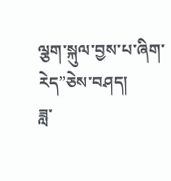ལྕག་སྐུལ་བྱས་པ་ཞིག་རེད”ཅེས་བཤད།
ཟླ་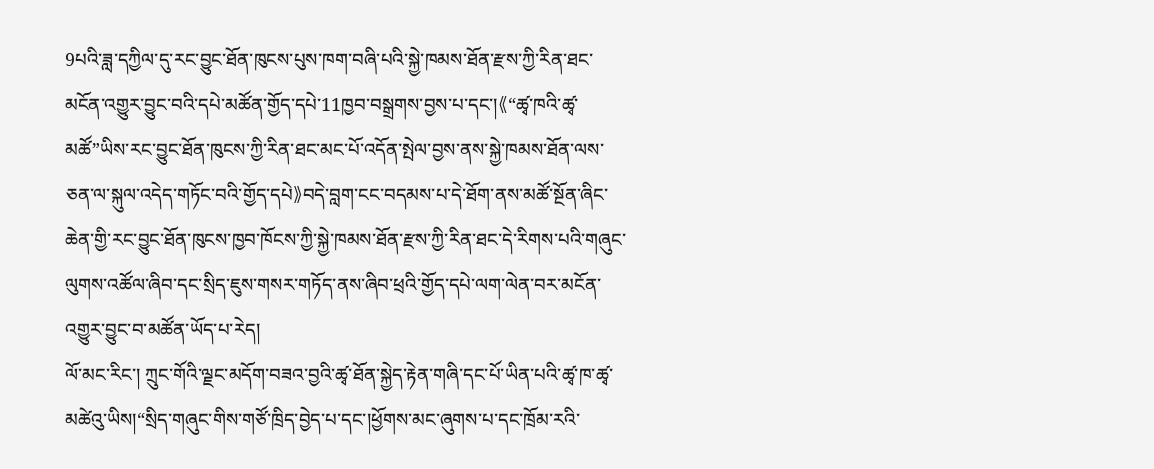9པའི་ཟླ་དཀྱིལ་དུ་རང་བྱུང་ཐོན་ཁུངས་པུས་ཁག་བཞི་པའི་སྐྱེ་ཁམས་ཐོན་རྫས་ཀྱི་རིན་ཐང་མངོན་འགྱུར་བྱུང་བའི་དཔེ་མཚོན་གྱོད་དཔེ་11ཁྱབ་བསྒྲགས་བྱས་པ་དང་།《“ཚྭ་ཁའི་ཚྭ་མཚོ”ཡིས་རང་བྱུང་ཐོན་ཁུངས་ཀྱི་རིན་ཐང་མང་པོ་འདོན་སྤེལ་བྱས་ནས་སྐྱེ་ཁམས་ཐོན་ལས་ཅན་ལ་སྐུལ་འདེད་གཏོང་བའི་གྱོད་དཔེ》བདེ་བླག་ངང་བདམས་པ་དེ་ཐོག་ནས་མཚོ་སྔོན་ཞིང་ཆེན་གྱི་རང་བྱུང་ཐོན་ཁུངས་ཁྱབ་ཁོངས་ཀྱི་སྐྱེ་ཁམས་ཐོན་རྫས་ཀྱི་རིན་ཐང་དེ་རིགས་པའི་གཞུང་ལུགས་འཚོལ་ཞིབ་དང་སྲིད་ཇུས་གསར་གཏོད་ནས་ཞིབ་ཕྲའི་གྱོད་དཔེ་ལག་ལེན་བར་མངོན་འགྱུར་བྱུང་བ་མཚོན་ཡོད་པ་རེད།
ལོ་མང་རིང་། ཀྲུང་གོའི་ལྗང་མདོག་བཟའ་བྱའི་ཚྭ་ཐོན་སྐྱེད་རྟེན་གཞི་དང་པོ་ཡིན་པའི་ཚྭ་ཁ་ཚྭ་མཚེའུ་ཡིས།“སྲིད་གཞུང་གིས་གཙོ་ཁྲིད་བྱེད་པ་དང་།ཕྱོགས་མང་ཞུགས་པ་དང་ཁྲོམ་རའི་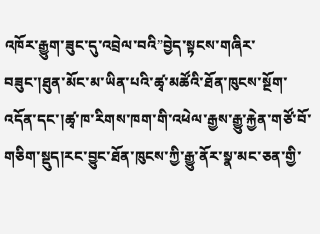འཁོར་རྒྱུག་ཟུང་དུ་འབྲེལ་བའི”བྱེད་སྟངས་གཞིར་བཟུང་།ཐུན་མོང་མ་ཡིན་པའི་ཚྭ་མཚོའི་ཐོན་ཁུངས་སྔོག་འདོན་དང་།ཚྭ་ཁ་རིགས་ཁག་གི་འཕེལ་རྒྱས་རྒྱུ་རྐྱེན་གཙོ་བོ་གཅིག་སྡུད།རང་བྱུང་ཐོན་ཁུངས་ཀྱི་རྒྱུ་ནོར་སྣ་མང་ཅན་གྱི་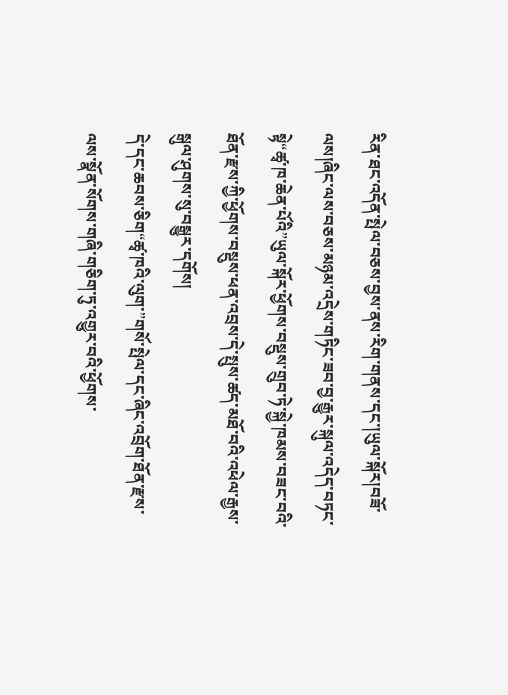རིན་ཐང་འདོན་སྤེལ་བཅས་བྱས་ནས་རིག་གནས་དང་།ཡུལ་སྐོར།བཟོ་ལས།ཞིང་ལས་བཅས་མཉམ་འདྲེས་གཏིང་ཟབ་བྱ་རྒྱུར་སྐུལ་འདེད་བཏང་སྟེ“ཚྭ་ཁ་ཆེན་པོའི”ཡུལ་སྐོར་ཕྱོགས་བསྡུས་གྲུབ་ཏེ་སྐྱེ་ཁམས་བཟང་བའི་ཐོན་རྫས་ཀྱི་ཕྱོགས་བསྡུས་ཕན་འབྲས་དེ་སྤུས་ཚད་མཐོ་བའི་འཕེལ་རྒྱས་སྒུལ་ཤུགས་སུ་བསྒྱུར་དགོས།
དེ་དང་ཆབས་ཅིག“ཚྭ་ཁའི་ལུག་”གསོ་སྤེལ་དང་ཞིང་འབྲོག་ཐོན་རྫས་ལས་སྣོན་སོགས་གཞི་གཅིག་ཏུ་འགྱུར་བའི་ཕྱོགས་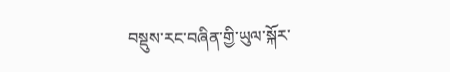བསྡུས་རང་བཞིན་གྱི་ཡུལ་སྐོར་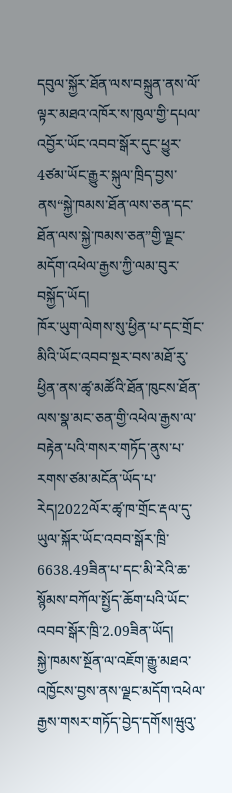དབུལ་སྐྱོར་ཐོན་ལས་བསྐྲུན་ནས་ལོ་ལྟར་མཐའ་འཁོར་ས་ཁུལ་གྱི་དཔལ་འབྱོར་ཡོང་འབབ་སྒོར་དུང་ཕྱུར་4ཙམ་ཡོང་རྒྱུར་སྐུལ་ཁྲིད་བྱས་ནས“སྐྱེ་ཁམས་ཐོན་ལས་ཅན་དང་ཐོན་ལས་སྐྱེ་ཁམས་ཅན”གྱི་ལྗང་མདོག་འཕེལ་རྒྱས་ཀྱི་ལམ་བུར་བསྐྱོད་ཡོད།
ཁོར་ཡུག་ལེགས་སུ་ཕྱིན་པ་དང་གྲོང་མིའི་ཡོང་འབབ་སྔར་བས་མཐོ་རུ་ཕྱིན་ནས་ཚྭ་མཚོའི་ཐོན་ཁུངས་ཐོན་ལས་སྣ་མང་ཅན་གྱི་འཕེལ་རྒྱས་ལ་བརྟེན་པའི་གསར་གཏོད་ནུས་པ་རགས་ཙམ་མངོན་ཡོད་པ་རེད།2022ལོར་ཚྭ་ཁ་གྲོང་རྡལ་དུ་ཡུལ་སྐོར་ཡོང་འབབ་སྒོར་ཁྲི་6638.49ཟིན་པ་དང་མི་རེའི་ཆ་སྙོམས་བཀོལ་སྤྱོད་ཆོག་པའི་ཡོང་འབབ་སྒོར་ཁྲི་2.09ཟིན་ཡོད།
སྐྱེ་ཁམས་སྔོན་ལ་འཇོག་རྒྱུ་མཐའ་འཁྱོངས་བྱས་ནས་ལྗང་མདོག་འཕེལ་རྒྱས་གསར་གཏོད་བྱེད་དགོས།ཝུའུ་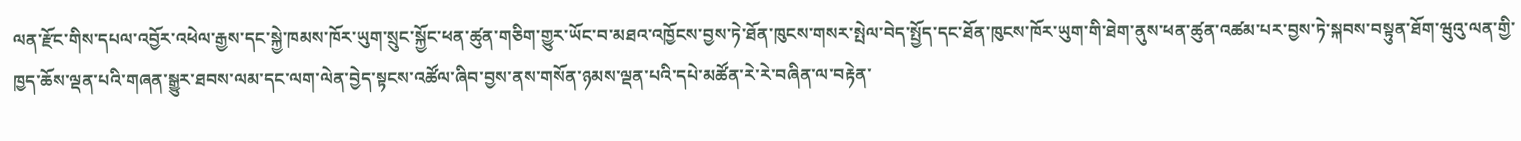ལན་རྫོང་གིས་དཔལ་འབྱོར་འཕེལ་རྒྱས་དང་སྐྱེ་ཁམས་ཁོར་ཡུག་སྲུང་སྐྱོང་ཕན་ཚུན་གཅིག་གྱུར་ཡོང་བ་མཐའ་འཁྱོངས་བྱས་ཏེ་ཐོན་ཁུངས་གསར་སྤེལ་བེད་སྤྱོད་དང་ཐོན་ཁུངས་ཁོར་ཡུག་གི་ཐེག་ནུས་ཕན་ཚུན་འཚམ་པར་བྱས་ཏེ་སྐབས་བསྟུན་ཐོག་ཝུའུ་ལན་གྱི་ཁྱད་ཆོས་ལྡན་པའི་གཞན་སྒྱུར་ཐབས་ལམ་དང་ལག་ལེན་བྱེད་སྟངས་འཚོལ་ཞིབ་བྱས་ནས་གསོན་ཉམས་ལྡན་པའི་དཔེ་མཚོན་རེ་རེ་བཞིན་ལ་བརྟེན་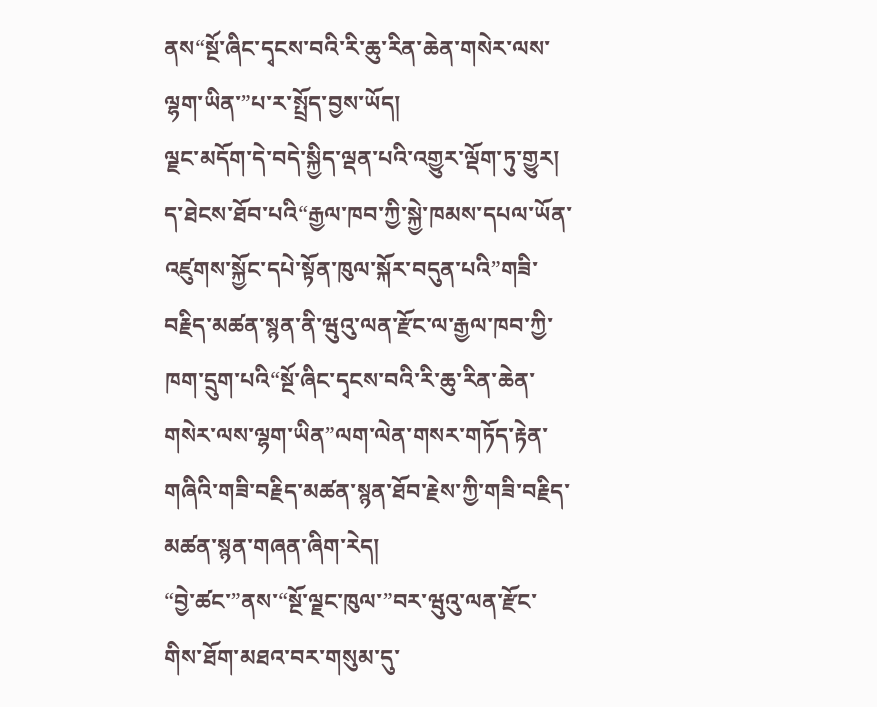ནས“སྔོ་ཞིང་དྭངས་བའི་རི་ཆུ་རིན་ཆེན་གསེར་ལས་ལྷག་ཡིན་”པ་ར་སྤྲོད་བྱས་ཡོད།
ལྗང་མདོག་དེ་བདེ་སྐྱིད་ལྡན་པའི་འགྱུར་ལྡོག་ཏུ་གྱུར།
ད་ཐེངས་ཐོབ་པའི“རྒྱལ་ཁབ་ཀྱི་སྐྱེ་ཁམས་དཔལ་ཡོན་འཛུགས་སྐྱོང་དཔེ་སྟོན་ཁུལ་སྐོར་བདུན་པའི”གཟི་བརྗིད་མཚན་སྙན་ནི་ཝུའུ་ལན་རྫོང་ལ་རྒྱལ་ཁབ་ཀྱི་ཁག་དྲུག་པའི“སྔོ་ཞིང་དྭངས་བའི་རི་ཆུ་རིན་ཆེན་གསེར་ལས་ལྷག་ཡིན”ལག་ལེན་གསར་གཏོད་རྟེན་གཞིའི་གཟི་བརྗིད་མཚན་སྙན་ཐོབ་རྗེས་ཀྱི་གཟི་བརྗིད་མཚན་སྙན་གཞན་ཞིག་རེད།
“བྱེ་ཚང་”ནས་“སྔོ་ལྗང་ཁུལ་”བར་ཝུའུ་ལན་རྫོང་གིས་ཐོག་མཐའ་བར་གསུམ་དུ་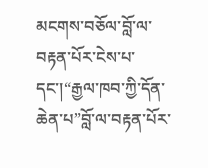མངགས་བཅོལ་བློ་ལ་བརྟན་པོར་ངེས་པ་དང་།“རྒྱལ་ཁབ་ཀྱི་དོན་ཆེན་པ”བློ་ལ་བརྟན་པོར་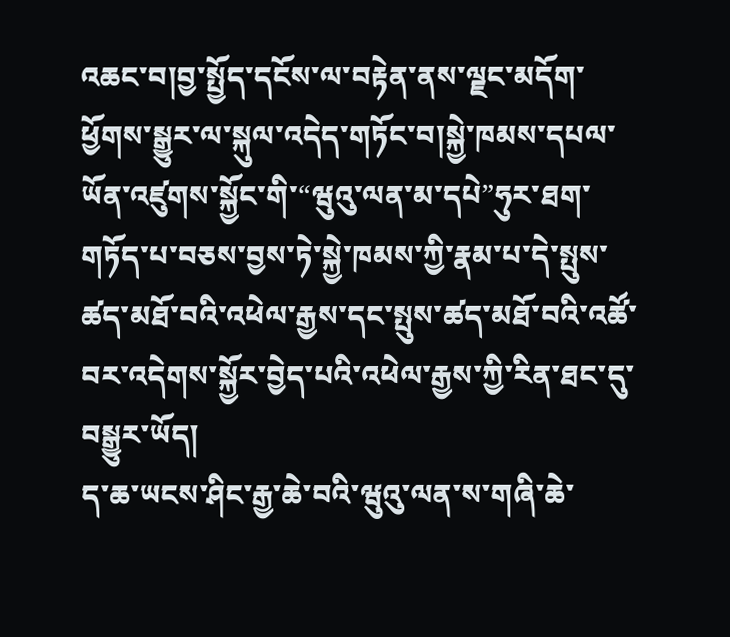འཆང་བ།བྱ་སྤྱོད་དངོས་ལ་བརྟེན་ནས་ལྗང་མདོག་ཕྱོགས་སྒྱུར་ལ་སྐུལ་འདེད་གཏོང་བ།སྐྱེ་ཁམས་དཔལ་ཡོན་འཛུགས་སྐྱོང་གི་“ཝུའུ་ལན་མ་དཔེ”ཧུར་ཐག་གཏོད་པ་བཅས་བྱས་ཏེ་སྐྱེ་ཁམས་ཀྱི་རྣམ་པ་དེ་སྤུས་ཚད་མཐོ་བའི་འཕེལ་རྒྱས་དང་སྤུས་ཚད་མཐོ་བའི་འཚོ་བར་འདེགས་སྐྱོར་བྱེད་པའི་འཕེལ་རྒྱས་ཀྱི་རིན་ཐང་དུ་བསྒྱུར་ཡོད།
ད་ཆ་ཡངས་ཤིང་རྒྱ་ཆེ་བའི་ཝུའུ་ལན་ས་གཞི་ཆེ་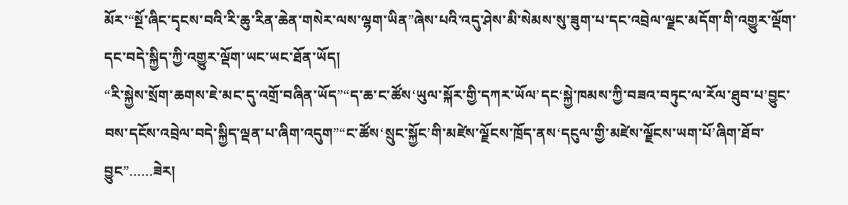མོར་“སྔོ་ཞིང་དྭངས་བའི་རི་ཆུ་རིན་ཆེན་གསེར་ལས་ལྷག་ཡིན”ཞེས་པའི་འདུ་ཤེས་མི་སེམས་སུ་ཟུག་པ་དང་འབྲེལ་ལྗང་མདོག་གི་འགྱུར་ལྡོག་དང་བདེ་སྐྱིད་ཀྱི་འགྱུར་ལྡོག་ཡང་ཡང་ཐོན་ཡོད།
“རི་སྐྱེས་སྲོག་ཆགས་ཇེ་མང་དུ་འགྲོ་བཞིན་ཡོད”“ད་ཆ་ང་ཚོས‘ཡུལ་སྐོར་གྱི་དཀར་ཡོལ’དང‘སྐྱེ་ཁམས་ཀྱི་བཟའ་བཏུང་ལ་རོལ་ཐུབ་པ’བྱུང་བས་དངོས་འབྲེལ་བདེ་སྐྱིད་ལྡན་པ་ཞིག་འདུག”“ང་ཚོས‘སྲུང་སྐྱོང’གི་མཛེས་ལྗོངས་ཁྲོད་ནས‘དངུལ་གྱི་མཛེས་ལྗོངས་ཡག་པོ’ཞིག་ཐོབ་བྱུང”……ཟེར།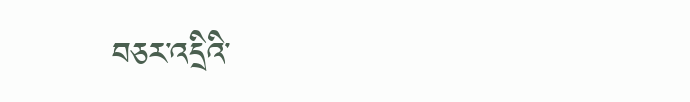བཅར་འདྲིའི་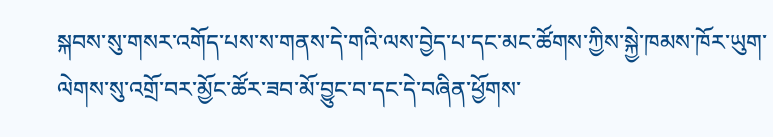སྐབས་སུ་གསར་འགོད་པས་ས་གནས་དེ་གའི་ལས་བྱེད་པ་དང་མང་ཚོགས་ཀྱིས་སྐྱེ་ཁམས་ཁོར་ཡུག་ལེགས་སུ་འགྲོ་བར་མྱོང་ཚོར་ཟབ་མོ་བྱུང་བ་དང་དེ་བཞིན་ཕྱོགས་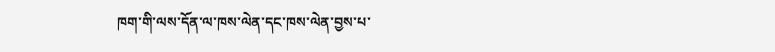ཁག་གི་ལས་དོན་ལ་ཁས་ལེན་དང་ཁས་ལེན་བྱས་པ་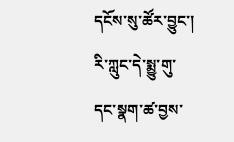དངོས་སུ་ཚོར་བྱུང་། རི་ཀླུང་དེ་སྨྱུ་གུ་དང་སྣག་ཚ་བྱས་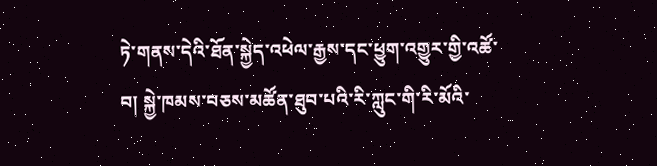ཏེ་གནས་དེའི་ཐོན་སྐྱེད་འཕེལ་རྒྱས་དང་ཕྱུག་འགྱུར་གྱི་འཚོ་བ། སྐྱེ་ཁམས་བཅས་མཚོན་ཐུབ་པའི་རི་ཀླུང་གི་རི་མོའི་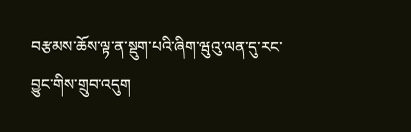བརྩམས་ཆོས་ལྟ་ན་སྡུག་པའི་ཞིག་ཝུའུ་ལན་དུ་རང་བྱུང་གིས་གྲུབ་འདུག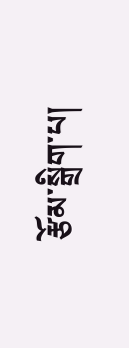རྩོམ་སྒྲིག་པ།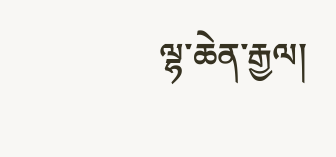ལྷ་ཆེན་རྒྱལ།